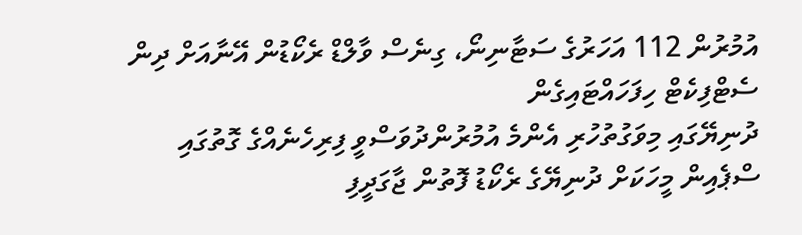އުމުރުން 112 އަހަރުގެ ސަޓާނިނޯ، ގިނެސް ވާލްޑް ރެކޯޑުން އޭނާއަށް ދިން ސެޓްފިކެޓް ހިފަހައްޓައިގެން
ދުނިޔޭގައި މިވަގުތުހުރި އެންމެ އުމުރުންދުވަސްވީ ފިރިހެނެއްގެ ގޮތުގައި ސްޕެއިން މީހަކަށް ދުނިޔޭގެ ރެކޯޑު ފޮތުން ޖާގަދީފި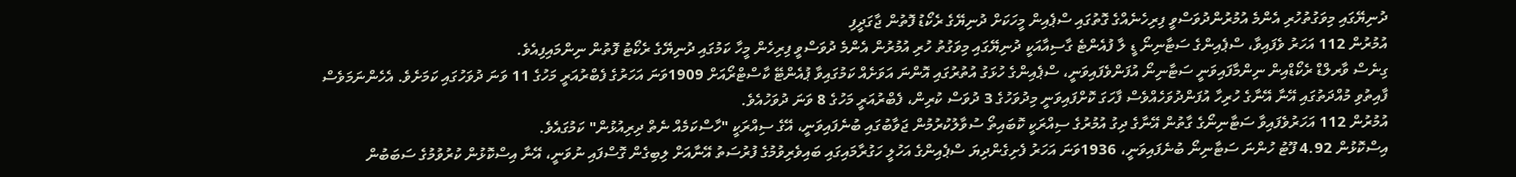ދުނިޔޭގައި މިވަގުތުހުރި އެންމެ އުމުރުންދުވަސްވީ ފިރިހެނެއްގެ ގޮތުގައި ސްޕެއިން މީހަކަށް ދުނިޔޭގެ ރެކޯޑު ފޮތުން ޖާގަދީފި
އުމުރުން 112 އަހަރު ވެފައިވާ، ސްޕެއިންގެ ސަޓާނިނޯ ޑީ ލާ ފުއެންޓެ ގާސިއާއަކީ ދުނިޔޭގައި މިވަގުތު ހުރި އުމުރުން އެންމެ ދުވަސްވީ ފިރިހެން މީހާ ކަމުގައި ދުނިޔޭގެ ރެކޯޓު ފޮތުން ނިންމައިފިއެވެ.
ގިނެސް ވާރލްޑް ރެކޯޑްއިން ނިންމާފައިވަނީ ސަޓާނިނޯ އުފަންވެފައިވަނީ، ސްޕެއިންގެ ހުޅަގު އުތުރުގައި އޮންނަ އަވަށެއް ކަމުގައިވާ ޕުއެންޓޭ ކާސްޓްރޯއަށް 1909ވަނަ އަހަރުގެ ފެބްރުއަރީ މަހުގެ 11 ވަނަ ދުވަހުގައި ކަމަށެވެ. އެހެންނަމަވެސް ފާއިތުވި މުއްދަތުގައި އޭނާ އޭނާގެ ހުރިހާ އުފަންދުވަހެއްވެސް ފާހަގަ ކޮށްފައިވަނީ މިދުވަހުގެ 3 ދުވަސް ކުރިން، ފެބްރުއަރީ މަހުގެ 8 ވަނަ ދުވަހުއެވެ.
އުމުރުން 112 އަހަރުވެފައިވާ ސަޓާނިނޯގެ ގާތުން އޭނާގެ ދިގު އުމުރުގެ ސިއްރަކީ ކޮބައިތޯ ސުވާލުކުރުމުން ޖަވާބުގައި ބުނެފައިވަނީ، އޭގެ ސިއްރަކީ "ހާސްކަމެއް ނެތް ދިރިއުޅުން" ކަމުގައެވެ.
އިސްކޮޅުން 4.92 ފޫޓު ހުންނަ ސަޓާނިނޯ ބުނެފައިވަނީ، 1936ވަނަ އަހަރު ފެށިގެންދިޔަ ސްޕެއިންގެ އަހުލީ ހަގުރާމައިގައި ބައިވެރިވުމުގެ ފުރުސަތު އޭނާއަށް ލިބިގެން ގޮސްފައި ނުވަނީ، އޭނާ އިސްކޮޅުން ކުރުވުމުގެ ސަބަބުން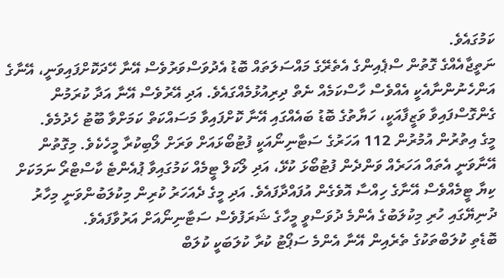ކަމުގައެވެ.
ނަތީޖާއެއްގެ ގޮތުން ސްޕެއިންގެ އެތެރޭގެ މައްސަލަތައް ބޮޑު އެދުވަސްވަރުވެސް އޭނާ ހޭދަކޮށްފައިވަނީ، އޭނާގެ އަންހެނުންނާއެކީ އެއްވެސް ހާސްކަމެއް ނެތް ދިރިއުޅުމެއްގައެވެ. އަދި އޭރުވެސް އޭނާ އަދާ ކުރަމުން ގެންގޮސްފައިވާ ވަޒީފާއަކީ، ހަޔާތުގެ ބޮޑު ބައެއްގައި އޭނާ ކޮށްފައިވާ މަސައްކަތް ކަމަށްވާ ބޫޓު ހެދުމެވެ.
މީގެ އިތުރުން އުމުރުން 112 އަހަރުގެ ސަޓާނިނޯއަކީ ފުޓުބޯޅައަށް ވަރަށް ލޯބިކުރާ މީހެކެވެ. މިގޮތުން އޭނާވަނީ އެތައް އަހަރެއް ވަންދެން ފުޓުބޯޅަ ކުޅޭ، އަދި ލޯކަލް ޓީމެއް ކަމުގައިވާ ޕުއެންޓެ ކާސްޓްރޯ ނަމަކަށް ކިޔާ ޓީމެއްވެސް އޭނާގެ ހިއްސާ އޮވެގެން އުފައްދާފައެވެ. އަދި މީގެ ދެއަހަރު ކުރިން މިކުލަބުންވަނީ މިހާރު ދުނިޔޭގައި ހުރި މިކުލަބުގެ އެންމެ ދުވަސްވީ މީހާގެ ޝަރަފުވެސް ސަޓާނިނޯއަށް އަރުވާފައެވެ.
ބޮޑެތި ކުލަބްތަކުގެ ތެރެއިން އޭނާ އެންމެ ސަޕޯޓު ކުރާ ކުލަބަކީ ކުލަބް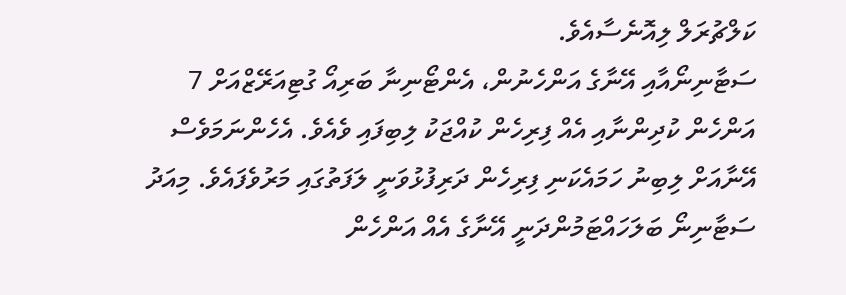ކަލްޗުރަލް ލިއޮނެސާއެވެ.
ސަޓާނިނޯއާއި އޭނާގެ އަންހެނުން، އެންޓޯނިނާ ބަރިއޯ ގުޓިއަރޭޒްއަށް 7 އަންހެން ކުދިންނާއި އެއް ފިރިހެން ކުއްޖަކު ލިބިފައި ވެއެވެ. އެހެންނަމަވެސް އޭނާއަށް ލިބިނު ހަމައެކަނި ފިރިހެން ދަރިފުޅުވަނީ ލަފަތުގައި މަރުވެފައެވެ. މިއަދު ސަޓާނިނޯ ބަލަހައްޓަމުންދަނީ އޭނާގެ އެއް އަންހެން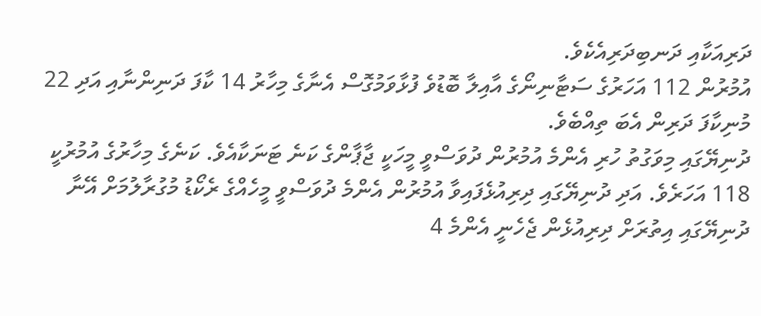ދަރިއަކާއި ދަނބިދަރިއެކެވެ.
އުމުރުން 112 އަހަރުގެ ސަޓާނިނޯގެ އާއިލާ ބޮޑުވެ ފުޅާވަމުގޮސް އެނާގެ މިހާރު 14 ކާފަ ދަނިންނާއި އަދި 22 މުނިކާފަ ދަރިން އެބަ ތިއްބެވެ.
ދުނިޔޭގައި މިވަގުތު ހުރި އެންމެ އުމުރުން ދުވަސްވީ މީހަކީ ޖާޕާންގެ ކަނެ ޓަނަކާއެވެ. ކަނެގެ މިހާރުގެ އުމުރުކީ 118 އަހަރެވެ. އަދި ދުނިޔޭގައި ދިރިއުޅެފައިވާ އުމުރުން އެންމެ ދުވަސްވީ މީހެއްގެ ރެކޯޑު މުގުރާލުމަށް އޭނާ ދުނިޔޭގައި އިތުރަށް ދިރިއުޅެން ޖެހެނީ އެންމެ 4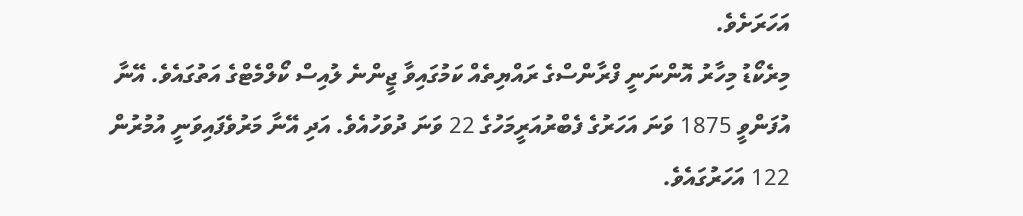އަހަރަށެވެ.
މިރެކޯޑު މިހާރު އޮންނަނީ ފްރާންސްގެ ރައްޔިތެއް ކަމުގައިވާ ޖީންނެ ލުއިސް ކޯލްމެޓްގެ އަތުގައެވެ. އޭނާ އުފަންވީ 1875 ވަނަ އަހަރުގެ ފެބްރުއަރީމަހުގެ 22 ވަނަ ދުވަހުއެވެ. އަދި އޭނާ މަރުވެފައިވަނީ އުމުރުން 122 އަހަރުގައެވެ.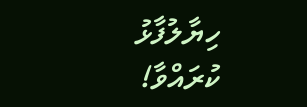ހިޔާލުފާޅު ކުރައްވާ!